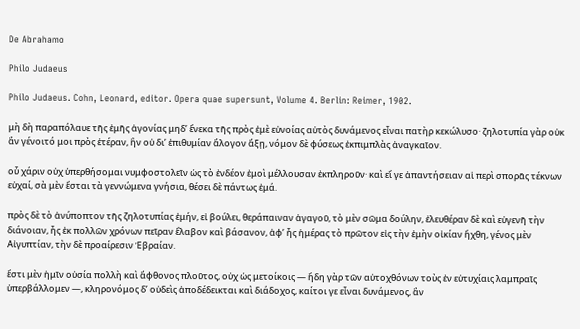De Abrahamo

Philo Judaeus

Philo Judaeus. Cohn, Leonard, editor. Opera quae supersunt, Volume 4. Berlin: Reimer, 1902.

μὴ δὴ παραπόλαυε τῆς ἐμῆς ἀγονίας μηδ’ ἕνεκα τῆς πρὸς ἐμὲ εὐνοίας αὐτὸς δυνάμενος εἶναι πατὴρ κεκώλυσο· ζηλοτυπία γὰρ οὐκ ἂν γένοιτό μοι πρὸς ἑτέραν, ἣν οὐ δι’ ἐπιθυμίαν ἄλογον ἄξῃ, νόμον δὲ φύσεως ἐκπιμπλὰς ἀναγκαῖον.

οὗ χάριν οὐχ ὑπερθήσομαι νυμφοστολεῖν ὡς τὸ ἐνδέον ἐμοὶ μέλλουσαν ἐκπληροῦν· καὶ εἴ γε ἀπαντήσειαν αἱ περὶ σπορᾶς τέκνων εὐχαί, σὰ μὲν ἔσται τὰ γεννώμενα γνήσια, θέσει δὲ πάντως ἐμά.

πρὸς δὲ τὸ ἀνύποπτον τῆς ζηλοτυπίας ἐμήν, εἰ βούλει, θεράπαιναν ἀγαγοῦ, τὸ μὲν σῶμα δούλην, ἐλευθέραν δὲ καὶ εὐγενῆ τὴν διάνοιαν, ἧς ἐκ πολλῶν χρόνων πεῖραν ἔλαβον καὶ βάσανον, ἀφ’ ἧς ἡμέρας τὸ πρῶτον εἰς τὴν ἐμὴν οἰκίαν ἤχθη, γένος μὲν Αἰγυπτίαν, τὴν δὲ προαίρεσιν Ἑβραίαν.

ἔστι μὲν ἡμῖν οὐσία πολλὴ καὶ ἄφθονος πλοῦτος, οὐχ ὡς μετοίκοις — ἤδη γὰρ τῶν αὐτοχθόνων τοὺς ἐν εὐτυχίαις λαμπραῖς ὑπερβάλλομεν —, κληρονόμος δ’ οὐδεὶς ἀποδέδεικται καὶ διάδοχος, καίτοι γε εἶναι δυνάμενος, ἂν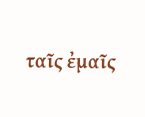ταῖς ἐμαῖς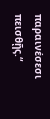παραινέσεσι πεισθῇς.“